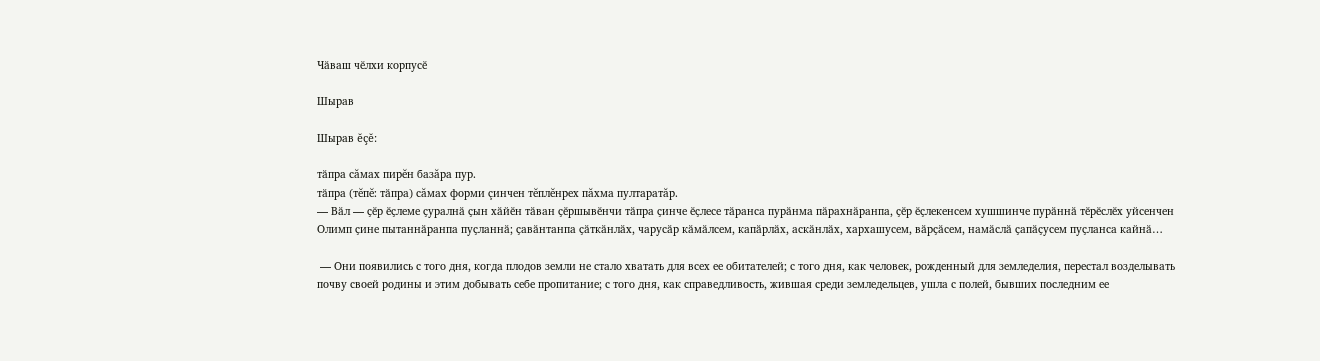Чӑваш чӗлхи корпусӗ

Шырав

Шырав ĕçĕ:

тӑпра сăмах пирĕн базăра пур.
тӑпра (тĕпĕ: тӑпра) сăмах форми çинчен тĕплĕнрех пăхма пултаратăр.
— Вӑл — ҫӗр ӗҫлеме ҫуралнӑ ҫын хӑйӗн тӑван ҫӗршывӗнчи тӑпра ҫинче ӗҫлесе тӑранса пурӑнма пӑрахнӑранпа, ҫӗр ӗҫлекенсем хушшинче пурӑннӑ тӗрӗслӗх уйсенчен Олимп ҫине пытаннӑранпа пуҫланнӑ; ҫавӑнтанпа ҫӑткӑнлӑх, чарусӑр кӑмӑлсем, капӑрлӑх, аскӑнлӑх, хархашусем, вӑрҫӑсем, намӑслӑ ҫапӑҫусем пуҫланса кайнӑ…

 — Они появились с того дня, когда плодов земли не стало хватать для всех ее обитателей; с того дня, как человек, рожденный для земледелия, перестал возделывать почву своей родины и этим добывать себе пропитание; с того дня, как справедливость, жившая среди земледельцев, ушла с полей, бывших последним ее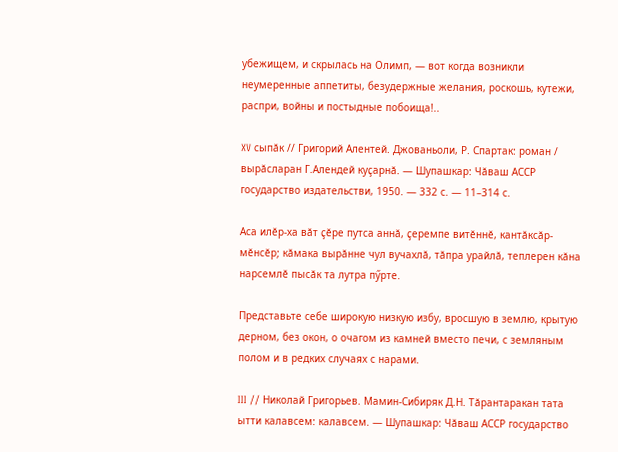убежищем, и скрылась на Олимп, — вот когда возникли неумеренные аппетиты, безудержные желания, роскошь, кутежи, распри, войны и постыдные побоища!..

XV сыпӑк // Григорий Алентей. Джованьоли, Р. Спартак: роман / вырӑсларан Г.Алендей куҫарнӑ. — Шупашкар: Чӑваш АССР государство издательстви, 1950. — 332 с. — 11–314 с.

Аса илӗр-ха вӑт ҫӗре путса аннӑ, ҫеремпе витӗннӗ, кантӑксӑр-мӗнсӗр; кӑмака вырӑнне чул вучахлӑ, тӑпра урайлӑ, теплерен кӑна нарсемлӗ пысӑк та лутра пӳрте.

Представьте себе широкую низкую избу, вросшую в землю, крытую дерном, без окон, о очагом из камней вместо печи, с земляным полом и в редких случаях с нарами.

III // Николай Григорьев. Мамин-Сибиряк Д.Н. Тӑрантаракан тата ытти калавсем: калавсем. — Шупашкар: Чӑваш АССР государство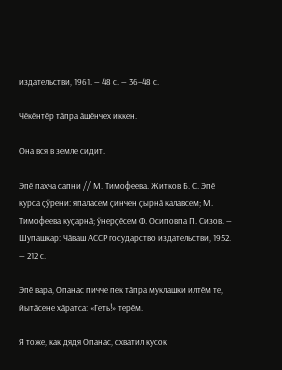издательстви, 1961. — 48 с. — 36–48 с.

Чӗкӗнтӗр тӑпра ӑшӗнчех иккен.

Она вся в земле сидит.

Эпӗ пахча сапни // М. Тимофеева. Житков Б. С. Эпӗ курса ҫӳрени: япаласем ҫинчен ҫырнӑ калавсем; М. Тимофеева куҫарнӑ; ӳнерҫӗсем Ф. Осиповпа П. Сизов. — Шупашкар: Чӑваш АССР государство издательстви, 1952. — 212 с.

Эпӗ вара, Опанас пичче пек тӑпра муклашки илтӗм те, йытӑсене хӑратса: «Геть!» терӗм.

Я тоже, как дядя Опанас, схватил кусок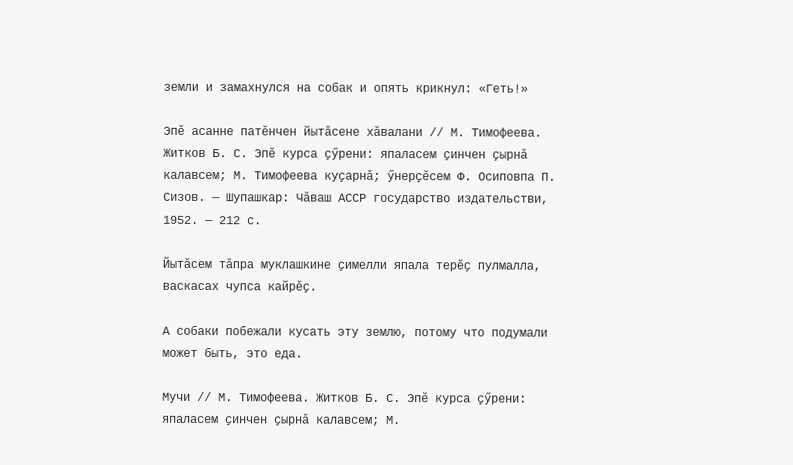земли и замахнулся на собак и опять крикнул: «Геть!»

Эпӗ асанне патӗнчен йытӑсене хӑвалани // М. Тимофеева. Житков Б. С. Эпӗ курса ҫӳрени: япаласем ҫинчен ҫырнӑ калавсем; М. Тимофеева куҫарнӑ; ӳнерҫӗсем Ф. Осиповпа П. Сизов. — Шупашкар: Чӑваш АССР государство издательстви, 1952. — 212 с.

Йытӑсем тӑпра муклашкине ҫимелли япала терӗҫ пулмалла, васкасах чупса кайрӗҫ.

А собаки побежали кусать эту землю, потому что подумали может быть, это еда.

Мучи // М. Тимофеева. Житков Б. С. Эпӗ курса ҫӳрени: япаласем ҫинчен ҫырнӑ калавсем; М.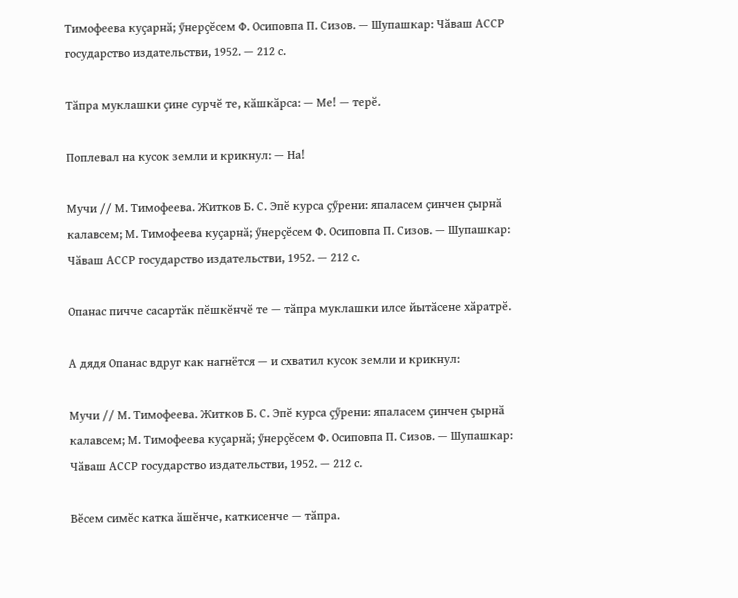Тимофеева куҫарнӑ; ӳнерҫӗсем Ф. Осиповпа П. Сизов. — Шупашкар: Чӑваш АССР государство издательстви, 1952. — 212 с.

Тӑпра муклашки ҫине сурчӗ те, кӑшкӑрса: — Ме! — терӗ.

Поплевал на кусок земли и крикнул: — На!

Мучи // М. Тимофеева. Житков Б. С. Эпӗ курса ҫӳрени: япаласем ҫинчен ҫырнӑ калавсем; М. Тимофеева куҫарнӑ; ӳнерҫӗсем Ф. Осиповпа П. Сизов. — Шупашкар: Чӑваш АССР государство издательстви, 1952. — 212 с.

Опанас пичче сасартӑк пӗшкӗнчӗ те — тӑпра муклашки илсе йытӑсене хӑратрӗ.

А дядя Опанас вдруг как нагнётся — и схватил кусок земли и крикнул:

Мучи // М. Тимофеева. Житков Б. С. Эпӗ курса ҫӳрени: япаласем ҫинчен ҫырнӑ калавсем; М. Тимофеева куҫарнӑ; ӳнерҫӗсем Ф. Осиповпа П. Сизов. — Шупашкар: Чӑваш АССР государство издательстви, 1952. — 212 с.

Вӗсем симӗс катка ӑшӗнче, каткисенче — тӑпра.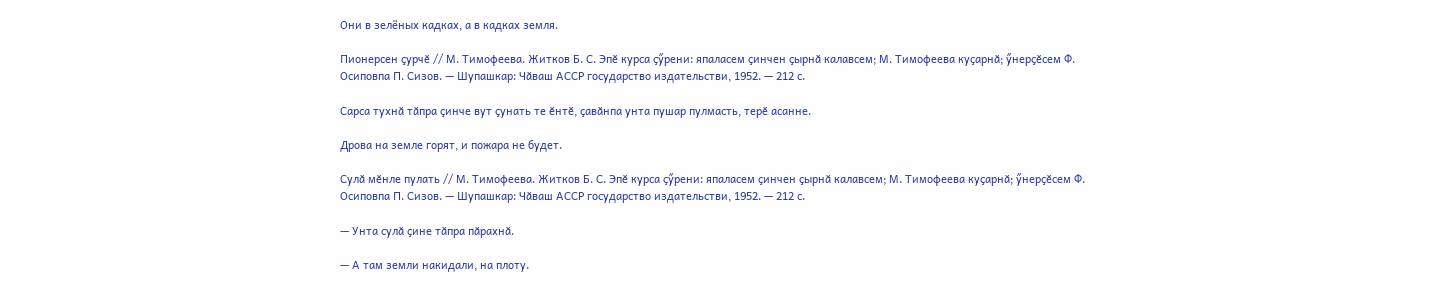Они в зелёных кадках, а в кадках земля.

Пионерсен ҫурчӗ // М. Тимофеева. Житков Б. С. Эпӗ курса ҫӳрени: япаласем ҫинчен ҫырнӑ калавсем; М. Тимофеева куҫарнӑ; ӳнерҫӗсем Ф. Осиповпа П. Сизов. — Шупашкар: Чӑваш АССР государство издательстви, 1952. — 212 с.

Сарса тухнӑ тӑпра ҫинче вут ҫунать те ӗнтӗ, ҫавӑнпа унта пушар пулмасть, терӗ асанне.

Дрова на земле горят, и пожара не будет.

Сулӑ мӗнле пулать // М. Тимофеева. Житков Б. С. Эпӗ курса ҫӳрени: япаласем ҫинчен ҫырнӑ калавсем; М. Тимофеева куҫарнӑ; ӳнерҫӗсем Ф. Осиповпа П. Сизов. — Шупашкар: Чӑваш АССР государство издательстви, 1952. — 212 с.

— Унта сулӑ ҫине тӑпра пӑрахнӑ.

— А там земли накидали, на плоту.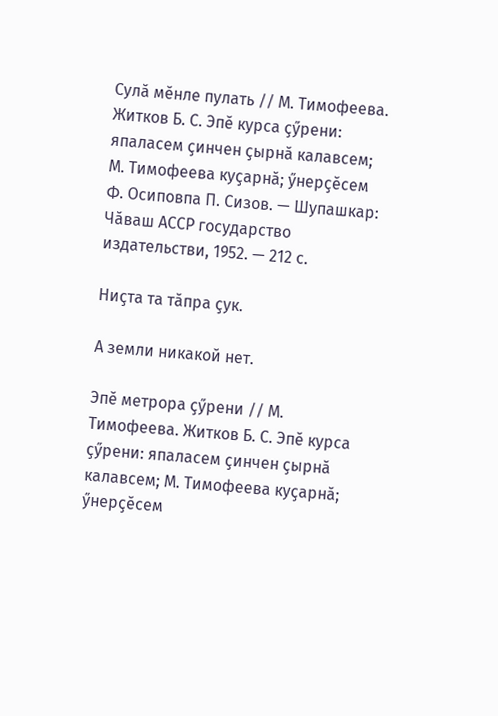Сулӑ мӗнле пулать // М. Тимофеева. Житков Б. С. Эпӗ курса ҫӳрени: япаласем ҫинчен ҫырнӑ калавсем; М. Тимофеева куҫарнӑ; ӳнерҫӗсем Ф. Осиповпа П. Сизов. — Шупашкар: Чӑваш АССР государство издательстви, 1952. — 212 с.

Ниҫта та тӑпра ҫук.

А земли никакой нет.

Эпӗ метрора ҫӳрени // М. Тимофеева. Житков Б. С. Эпӗ курса ҫӳрени: япаласем ҫинчен ҫырнӑ калавсем; М. Тимофеева куҫарнӑ; ӳнерҫӗсем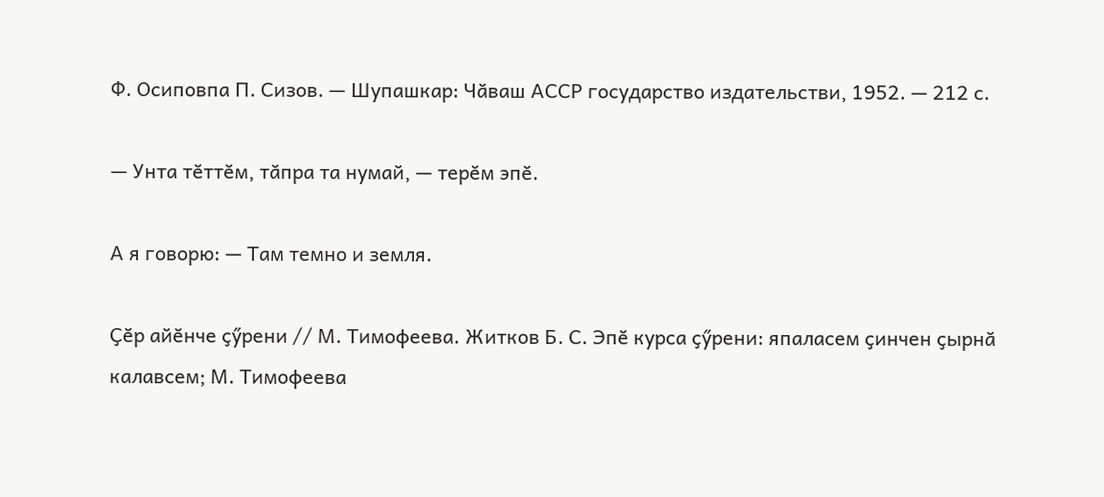Ф. Осиповпа П. Сизов. — Шупашкар: Чӑваш АССР государство издательстви, 1952. — 212 с.

— Унта тӗттӗм, тӑпра та нумай, — терӗм эпӗ.

А я говорю: — Там темно и земля.

Ҫӗр айӗнче ҫӳрени // М. Тимофеева. Житков Б. С. Эпӗ курса ҫӳрени: япаласем ҫинчен ҫырнӑ калавсем; М. Тимофеева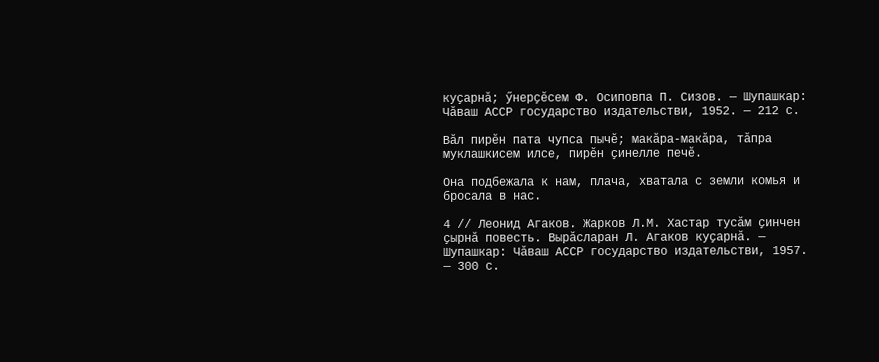куҫарнӑ; ӳнерҫӗсем Ф. Осиповпа П. Сизов. — Шупашкар: Чӑваш АССР государство издательстви, 1952. — 212 с.

Вӑл пирӗн пата чупса пычӗ; макӑра-макӑра, тӑпра муклашкисем илсе, пирӗн ҫинелле печӗ.

Она подбежала к нам, плача, хватала с земли комья и бросала в нас.

4 // Леонид Агаков. Жарков Л.М. Хастар тусӑм ҫинчен ҫырнӑ повесть. Вырӑсларан Л. Агаков куҫарнӑ. — Шупашкар: Чӑваш АССР государство издательстви, 1957. — 300 с.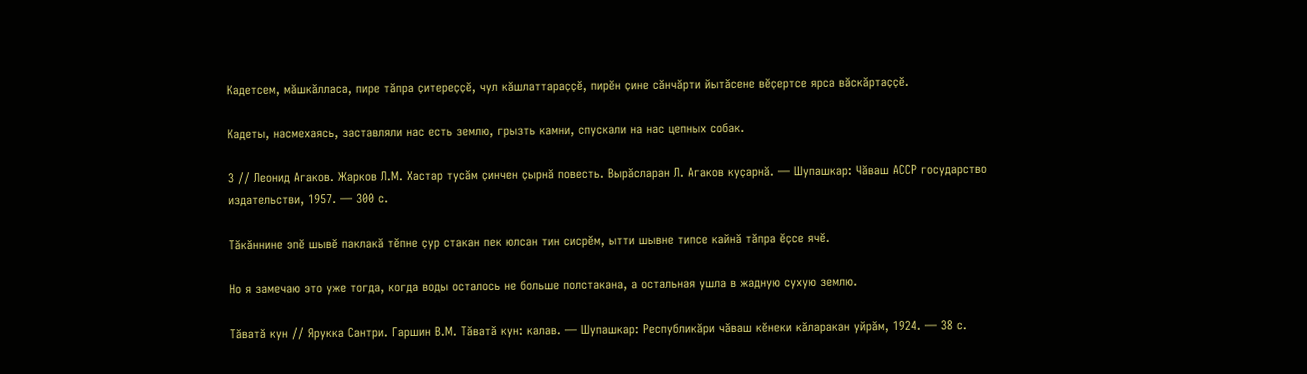Кадетсем, мӑшкӑлласа, пире тӑпра ҫитереҫҫӗ, чул кӑшлаттараҫҫӗ, пирӗн ҫине сӑнчӑрти йытӑсене вӗҫертсе ярса вӑскӑртаҫҫӗ.

Кадеты, насмехаясь, заставляли нас есть землю, грызть камни, спускали на нас цепных собак.

3 // Леонид Агаков. Жарков Л.М. Хастар тусӑм ҫинчен ҫырнӑ повесть. Вырӑсларан Л. Агаков куҫарнӑ. — Шупашкар: Чӑваш АССР государство издательстви, 1957. — 300 с.

Тӑкӑннине эпӗ шывӗ паклакӑ тӗпне ҫур стакан пек юлсан тин сисрӗм, ытти шывне типсе кайнӑ тӑпра ӗҫсе ячӗ.

Но я замечаю это уже тогда, когда воды осталось не больше полстакана, а остальная ушла в жадную сухую землю.

Тӑватӑ кун // Ярукка Сантри. Гаршин В.М. Тӑватӑ кун: калав. — Шупашкар: Республикӑри чӑваш кӗнеки кӑларакан уйрӑм, 1924. — 38 с.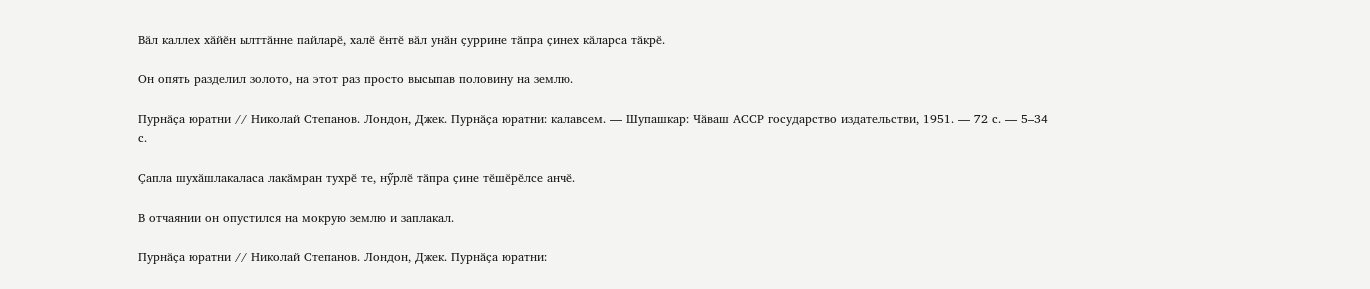Вӑл каллех хӑйӗн ылттӑнне пайларӗ, халӗ ӗнтӗ вӑл унӑн ҫуррине тӑпра ҫинех кӑларса тӑкрӗ.

Он опять разделил золото, на этот раз просто высыпав половину на землю.

Пурнӑҫа юратни // Николай Степанов. Лондон, Джек. Пурнӑҫа юратни: калавсем. — Шупашкар: Чӑваш АССР государство издательстви, 1951. — 72 с. — 5–34 с.

Ҫапла шухӑшлакаласа лакӑмран тухрӗ те, нӳрлӗ тӑпра ҫине тӗшӗрӗлсе анчӗ.

В отчаянии он опустился на мокрую землю и заплакал.

Пурнӑҫа юратни // Николай Степанов. Лондон, Джек. Пурнӑҫа юратни: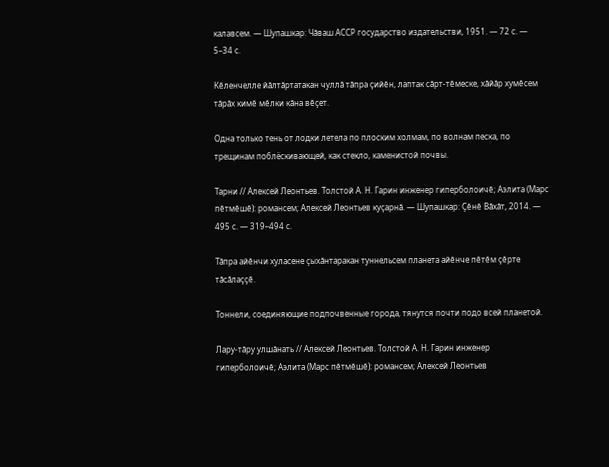калавсем. — Шупашкар: Чӑваш АССР государство издательстви, 1951. — 72 с. — 5–34 с.

Кӗленчелле йӑлтӑртатакан чуллӑ тӑпра ҫийӗн, лаптак сӑрт-тӗмеске, хӑйӑр хумӗсем тӑрӑх кимӗ мӗлки кӑна вӗҫет.

Одна только тень от лодки летела по плоским холмам, по волнам песка, по трещинам поблёскивающей, как стекло, каменистой почвы.

Тарни // Алексей Леонтьев. Толстой А. Н. Гарин инженер гиперболоичӗ; Аэлита (Марс пӗтмӗшӗ): романсем; Алексей Леонтьев куҫарнӑ. — Шупашкар: Ҫӗнӗ Вӑхӑт, 2014. — 495 с. — 319–494 с.

Тӑпра айӗнчи хуласене ҫыхӑнтаракан туннельсем планета айӗнче пӗтӗм ҫӗрте тӑсӑлаҫҫӗ.

Тоннели, соединяющие подпочвенные города, тянутся почти подо всей планетой.

Лару-тӑру улшӑнать // Алексей Леонтьев. Толстой А. Н. Гарин инженер гиперболоичӗ; Аэлита (Марс пӗтмӗшӗ): романсем; Алексей Леонтьев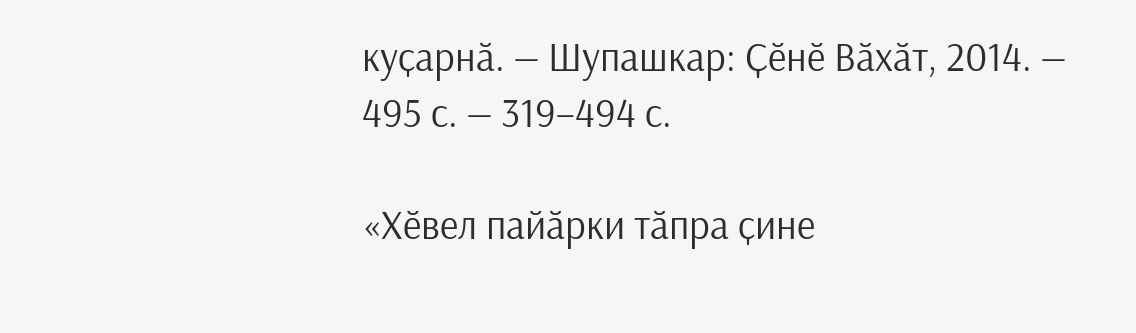куҫарнӑ. — Шупашкар: Ҫӗнӗ Вӑхӑт, 2014. — 495 с. — 319–494 с.

«Хӗвел пайӑрки тӑпра ҫине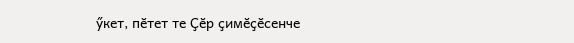ӳкет, пӗтет те Ҫӗр ҫимӗҫӗсенче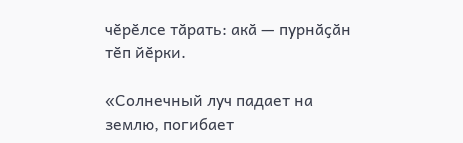чӗрӗлсе тӑрать: акӑ — пурнӑҫӑн тӗп йӗрки.

«Солнечный луч падает на землю, погибает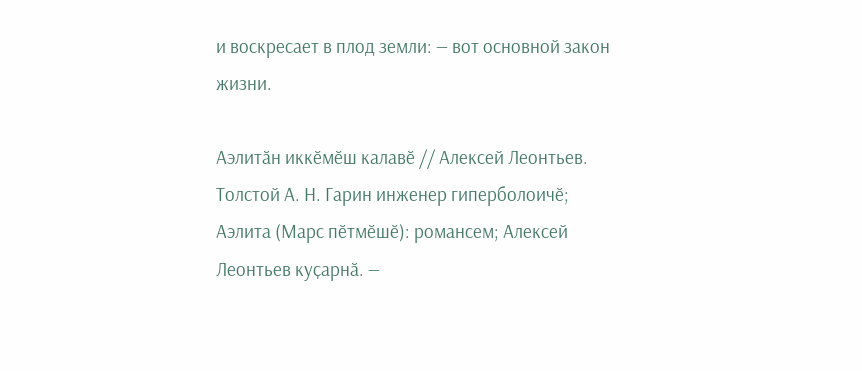и воскресает в плод земли: — вот основной закон жизни.

Аэлитӑн иккӗмӗш калавӗ // Алексей Леонтьев. Толстой А. Н. Гарин инженер гиперболоичӗ; Аэлита (Марс пӗтмӗшӗ): романсем; Алексей Леонтьев куҫарнӑ. —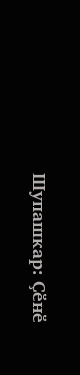Шупашкар: Ҫӗнӗ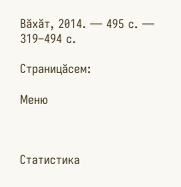Вӑхӑт, 2014. — 495 с. — 319–494 с.

Страницăсем:

Меню



Статистика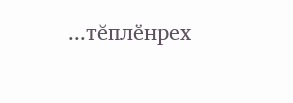...тĕплӗнрех